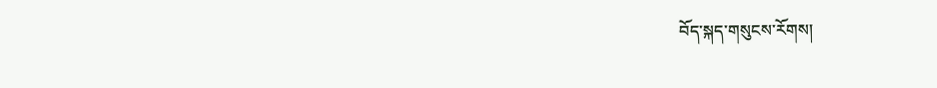བོད་སྐད་གསུངས་རོགས།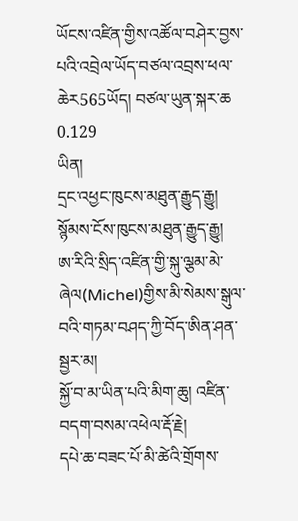ཡོངས་འཛིན་གྱིས་འཚོལ་བཤེར་བྱས་པའི་འབྲེལ་ཡོད་བཙལ་འབྲས་ཕལ་ཆེར565ཡོད། བཙལ་ཡུན་སྐར་ཆ 0.129
ཡིན།
དྲང་འཕྱང་ཁུངས་མཐུན་རྒྱུད་རྒྱུ།
སྙོམས་ངོས་ཁུངས་མཐུན་རྒྱུད་རྒྱུ།
ཨ་རིའི་སྲིད་འཛིན་གྱི་སྐུ་ལྕམ་མེ་ཞེལ(Michel)གྱིས་མི་སེམས་སྒུལ་བའི་གཏམ་བཤད་ཀྱི་བོད་ཨིན་ཤན་སྦྱར་མ།
སྐྱོ་བ་མ་ཡིན་པའི་མིག་ཆུ། འཛིན་བདག་བསམ་འཕེལ་རྡོ་རྗེ།
དཔེ་ཆ་བཟང་པོ་མི་ཚེའི་གྲོགས་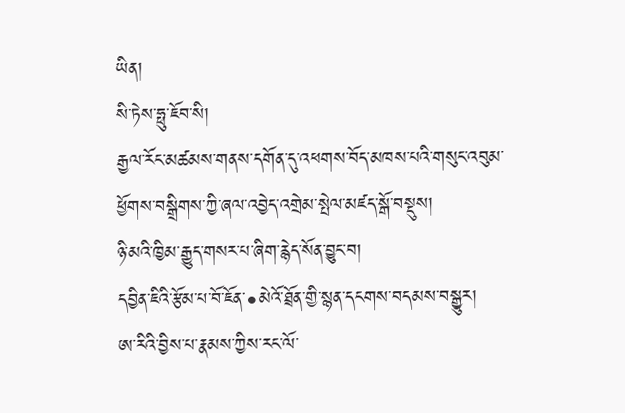ཡིན།
སི་ཏེས་ཧྥུ་ཇོབ་སི།
རྒྱལ་རོང་མཚམས་གནས་དགོན་དུ་འཕགས་བོད་མཁས་པའི་གསུང་འབུམ་ཕྱོགས་བསྒྲིགས་ཀྱི་ཞལ་འབྱེད་འགྲེམ་སྤེལ་མཛད་སྒོ་བསྡུས།
ཉི་མའི་ཁྱིམ་རྒྱུད་གསར་པ་ཞིག་རྙེད་སོན་བྱུང་བ།
དབྱིན་ཇིའི་རྩོམ་པ་བོ་ཇོན་•མེའོ་ཐྲོན་གྱི་སྙན་དངགས་བདམས་བསྒྱུར།
ཨ་རིའི་བྱིས་པ་རྣམས་ཀྱིས་རང་ལོ་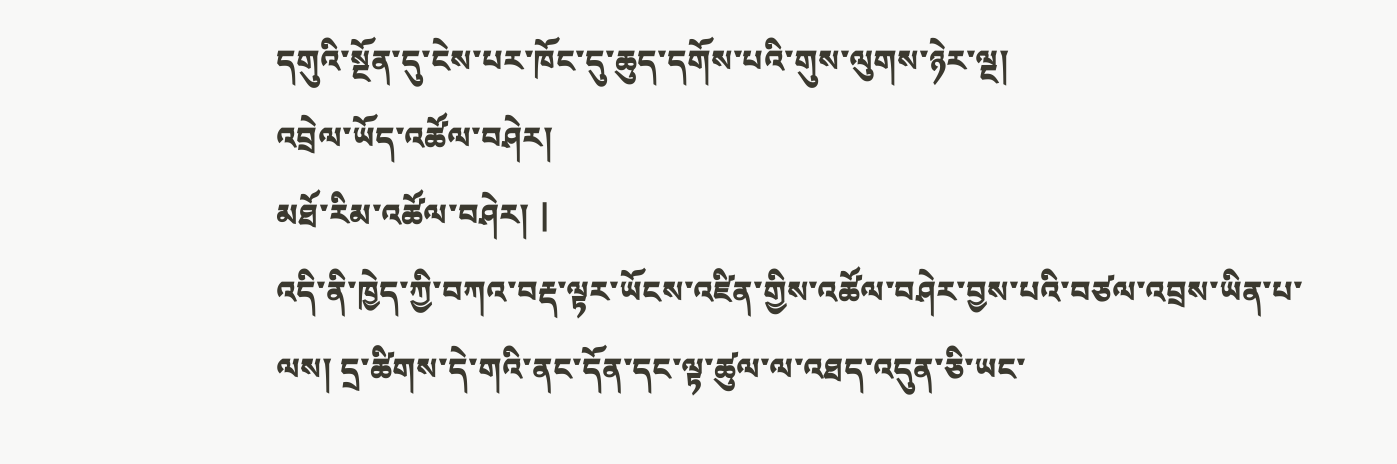དགུའི་སྔོན་དུ་ངེས་པར་ཁོང་དུ་ཆུད་དགོས་པའི་གུས་ལུགས་ཉེར་ལྔ།
འབྲེལ་ཡོད་འཚོལ་བཤེར།
མཐོ་རིམ་འཚོལ་བཤེར། |
འདི་ནི་ཁྱེད་ཀྱི་བཀའ་བརྡ་ལྟར་ཡོངས་འཛིན་གྱིས་འཚོལ་བཤེར་བྱས་པའི་བཙལ་འབྲས་ཡིན་པ་ལས། དྲ་ཚིགས་དེ་གའི་ནང་དོན་དང་ལྟ་ཚུལ་ལ་འཐད་འདུན་ཅི་ཡང་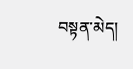བསྟན་མེད།